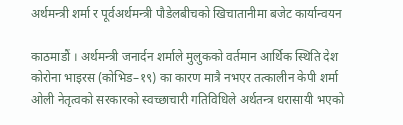अर्थमन्त्री शर्मा र पूर्वअर्थमन्त्री पौडेलबीचको खिचातानीमा बजेट कार्यान्वयन

काठमाडौं । अर्थमन्त्री जनार्दन शर्माले मुलुकको वर्तमान आर्थिक स्थिति देश कोरोना भाइरस (कोभिड–१९) का कारण मात्रै नभएर तत्कालीन केपी शर्मा ओली नेतृत्वको सरकारको स्वच्छाचारी गतिविधिले अर्थतन्त्र धरासायी भएको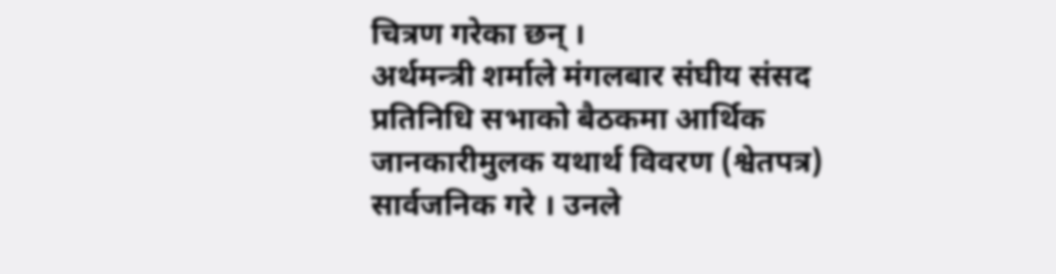चित्रण गरेका छन् ।
अर्थमन्त्री शर्माले मंगलबार संघीय संसद प्रतिनिधि सभाको बैठकमा आर्थिक जानकारीमुलक यथार्थ विवरण (श्वेतपत्र) सार्वजनिक गरे । उनले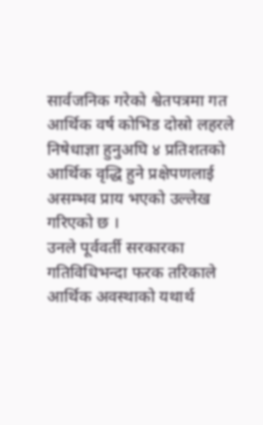सार्वजनिक गरेको श्वेतपत्रमा गत आर्थिक वर्ष कोभिड दोस्रो लहरले निषेधाज्ञा हुनुअघि ४ प्रतिशतको आर्थिक वृद्धि हुने प्रक्षेपणलाई असम्भव प्राय भएको उल्लेख गरिएको छ ।
उनले पूर्ववर्ती सरकारका गतिविधिभन्दा फरक तरिकाले आर्थिक अवस्थाको यथार्थ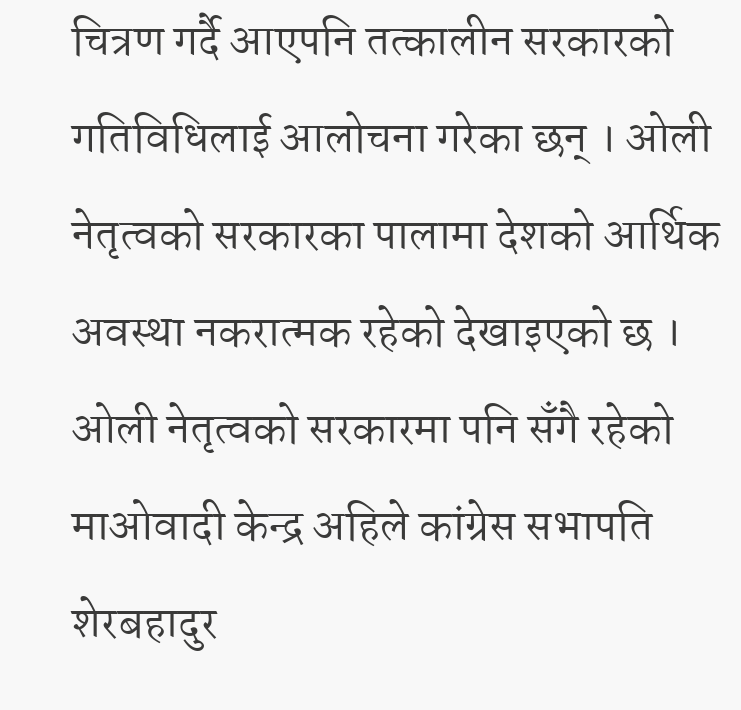चित्रण गर्दै आएपनि तत्कालीन सरकारको गतिविधिलाई आलोचना गरेका छन् । ओली नेतृत्वको सरकारका पालामा देशको आर्थिक अवस्था नकरात्मक रहेको देखाइएको छ । ओली नेतृत्वको सरकारमा पनि सँगै रहेको माओवादी केन्द्र अहिले कांग्रेस सभापति शेरबहादुर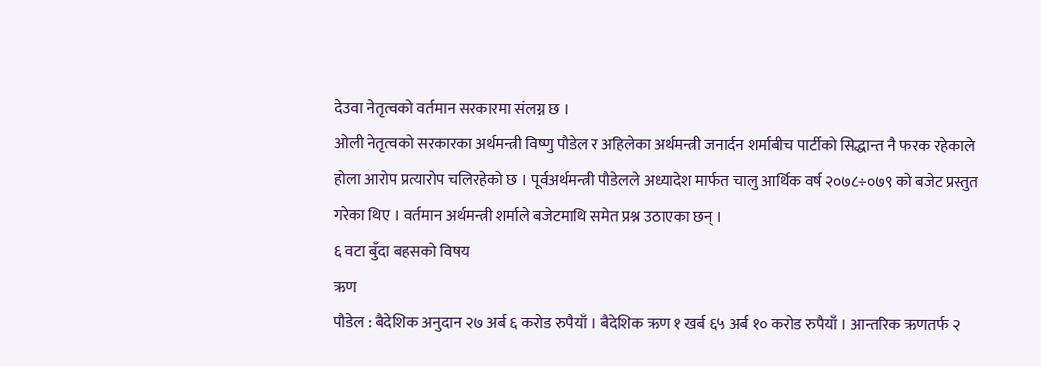देउवा नेतृत्वको वर्तमान सरकारमा संलग्न छ ।
ओली नेतृत्वको सरकारका अर्थमन्त्री विष्णु पौडेल र अहिलेका अर्थमन्त्री जनार्दन शर्माबीच पार्टीको सिद्धान्त नै फरक रहेकाले होला आरोप प्रत्यारोप चलिरहेको छ । पूर्वअर्थमन्त्री पौडेलले अध्यादेश मार्फत चालु आर्थिक वर्ष २०७८÷०७९ को बजेट प्रस्तुत गरेका थिए । वर्तमान अर्थमन्त्री शर्माले बजेटमाथि समेत प्रश्न उठाएका छन् ।
६ वटा बुँदा बहसको विषय
ऋण
पौडेल : बैदेशिक अनुदान २७ अर्ब ६ करोड रुपैयाँ । बैदेशिक ऋण १ खर्ब ६५ अर्ब १० करोड रुपैयाँ । आन्तरिक ऋणतर्फ २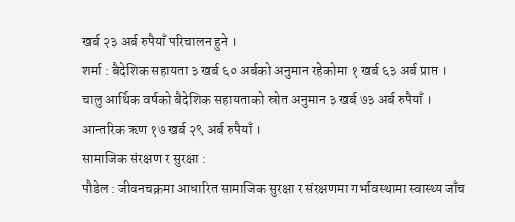खर्ब २३ अर्ब रुपैयाँ परिचालन हुने ।
शर्मा : बैदेशिक सहायता ३ खर्ब ६० अर्बको अनुमान रहेकोमा १ खर्ब ६३ अर्ब प्राप्त । चालु आर्थिक वर्षको बैदेशिक सहायताको स्रोत अनुमान ३ खर्ब ७३ अर्ब रुपैयाँ । आन्तरिक ऋण १७ खर्ब २९ अर्ब रुपैयाँ ।
सामाजिक संरक्षण र सुरक्षा :
पौडेल : जीवनचक्रमा आधारित सामाजिक सुरक्षा र संरक्षणमा गर्भावस्थामा स्वास्थ्य जाँच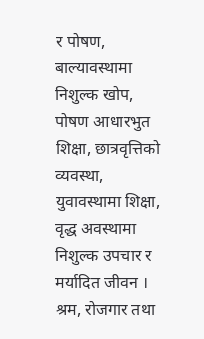र पोषण, बाल्यावस्थामा निशुल्क खोप, पोषण आधारभुत शिक्षा, छात्रवृत्तिको व्यवस्था, युवावस्थामा शिक्षा, वृद्ध अवस्थामा निशुल्क उपचार र मर्यादित जीवन । श्रम, रोजगार तथा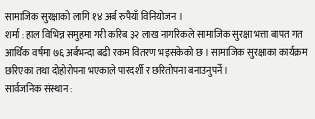सामाजिक सुरक्षाको लागि १४ अर्ब रुपैयाँ विनियोजन ।
शर्मा : हाल विभिन्न समुहमा गरी करिब ३२ लाख नागरिकले सामाजिक सुरक्षा भत्ता बापत गत आर्थिक वर्षमा ७६ अर्बभन्दा बढी रकम वितरण भइसकेको छ । सामाजिक सुरक्षाका कार्यक्रम छरिएका तथा दोहोरोपना भएकाले पारदर्शी र छरितोपना बनाउनुपर्ने ।
सार्वजनिक संस्थान :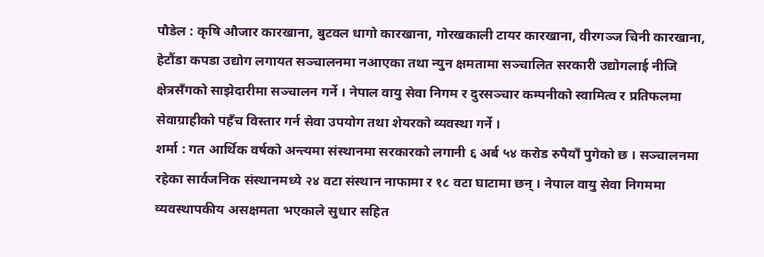पौडेल : कृषि औजार कारखाना, बुटवल धागो कारखाना, गोरखकाली टायर कारखाना, वीरगञ्ज चिनी कारखाना, हेटौंडा कपडा उद्योग लगायत सञ्चालनमा नआएका तथा न्युन क्षमतामा सञ्चालित सरकारी उद्योगलाई नीजि क्षेत्रसँगको साझेदारीमा सञ्चालन गर्ने । नेपाल वायु सेवा निगम र दुरसञ्चार कम्पनीको स्वामित्व र प्रतिफलमा सेवाग्राहीको पहँच विस्तार गर्न सेवा उपयोग तथा शेयरको व्यवस्था गर्ने ।
शर्मा : गत आर्थिक वर्षको अन्त्यमा संस्थानमा सरकारको लगानी ६ अर्ब ५४ करोड रुपैयाँ पुगेको छ । सञ्चालनमा रहेका सार्वजनिक संस्थानमध्ये २४ वटा संस्थान नाफामा र १८ वटा घाटामा छन् । नेपाल वायु सेवा निगममा व्यवस्थापकीय असक्षमता भएकाले सुधार सहित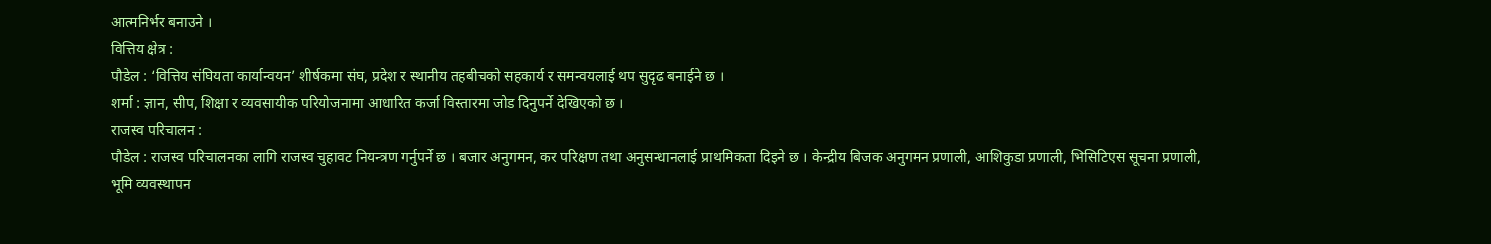आत्मनिर्भर बनाउने ।
वित्तिय क्षेत्र :
पौडेल : ‘वित्तिय संघियता कार्यान्वयन’ शीर्षकमा संघ, प्रदेश र स्थानीय तहबीचको सहकार्य र समन्वयलाई थप सुदृढ बनाईने छ ।
शर्मा : ज्ञान, सीप, शिक्षा र व्यवसायीक परियोजनामा आधारित कर्जा विस्तारमा जोड दिनुपर्ने देखिएको छ ।
राजस्व परिचालन :
पौडेल : राजस्व परिचालनका लागि राजस्व चुहावट नियन्त्रण गर्नुपर्ने छ । बजार अनुगमन, कर परिक्षण तथा अनुसन्धानलाई प्राथमिकता दिइने छ । केन्द्रीय बिजक अनुगमन प्रणाली, आशिकुडा प्रणाली, भिसिटिएस सूचना प्रणाली, भूमि व्यवस्थापन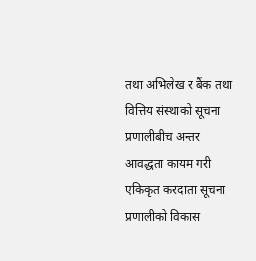तथा अभिलेख र बैंक तथा वित्तिय संस्थाको सूचना प्रणालीबीच अन्तर आवद्धता कायम गरी एकिकृत करदाता सूचना प्रणालीको विकास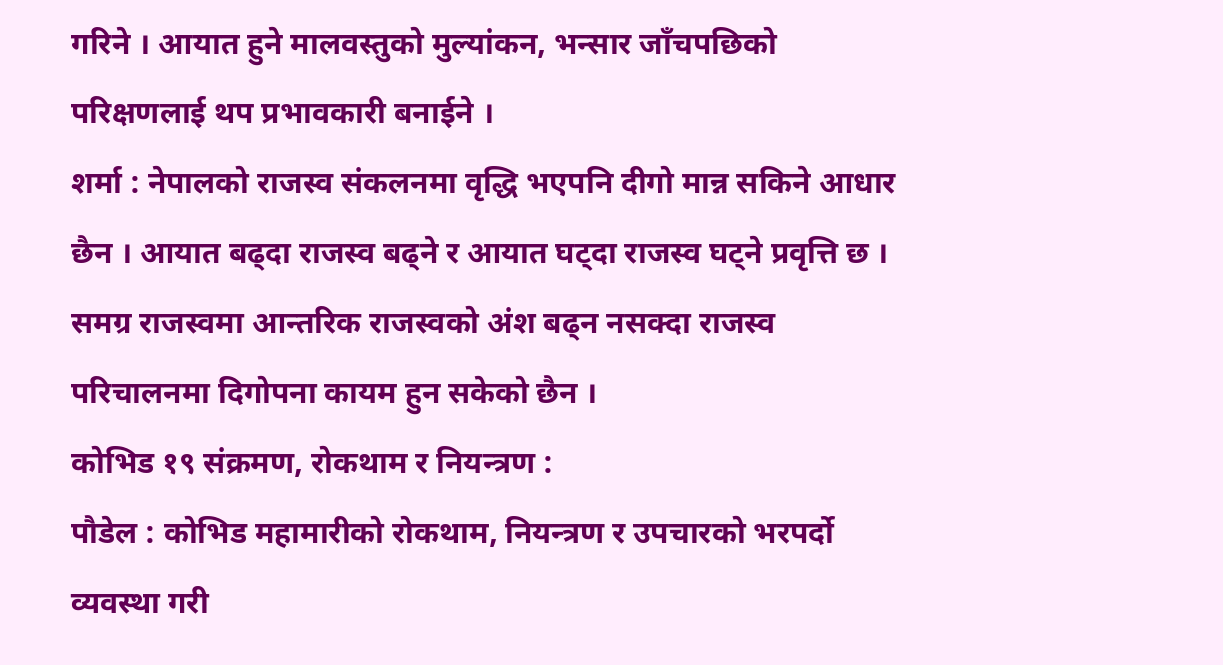गरिने । आयात हुने मालवस्तुको मुल्यांकन, भन्सार जाँचपछिको परिक्षणलाई थप प्रभावकारी बनाईने ।
शर्मा : नेपालको राजस्व संकलनमा वृद्धि भएपनि दीगो मान्न सकिने आधार छैन । आयात बढ्दा राजस्व बढ्ने र आयात घट्दा राजस्व घट्ने प्रवृत्ति छ । समग्र राजस्वमा आन्तरिक राजस्वको अंश बढ्न नसक्दा राजस्व परिचालनमा दिगोपना कायम हुन सकेको छैन ।
कोभिड १९ संक्रमण, रोकथाम र नियन्त्रण :
पौडेल : कोभिड महामारीको रोकथाम, नियन्त्रण र उपचारको भरपर्दो व्यवस्था गरी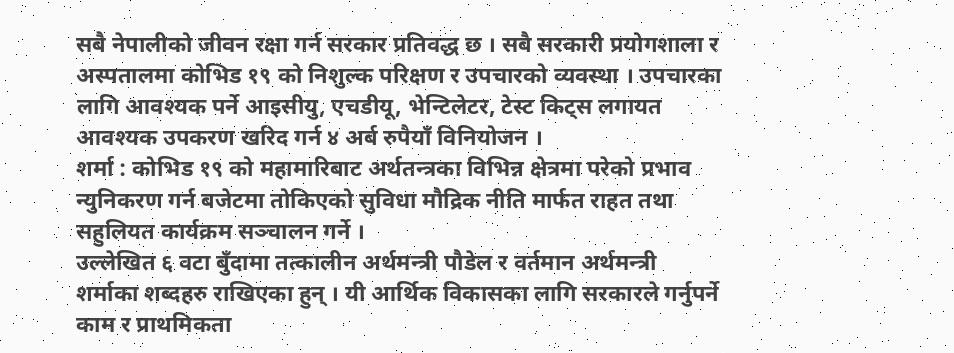सबै नेपालीको जीवन रक्षा गर्न सरकार प्रतिवद्ध छ । सबै सरकारी प्रयोगशाला र अस्पतालमा कोभिड १९ को निशुल्क परिक्षण र उपचारको व्यवस्था । उपचारका लागि आवश्यक पर्ने आइसीयु, एचडीयू, भेन्टिलेटर, टेस्ट किट्स लगायत आवश्यक उपकरण खरिद गर्न ४ अर्ब रुपैयाँ विनियोजन ।
शर्मा : कोभिड १९ को महामारिबाट अर्थतन्त्रका विभिन्न क्षेत्रमा परेको प्रभाव न्युनिकरण गर्न बजेटमा तोकिएको सुविधा मौद्रिक नीति मार्फत राहत तथा सहुलियत कार्यक्रम सञ्चालन गर्ने ।
उल्लेखित ६ वटा बुँदामा तत्कालीन अर्थमन्त्री पौडेल र वर्तमान अर्थमन्त्री शर्माका शब्दहरु राखिएका हुन् । यी आर्थिक विकासका लागि सरकारले गर्नुपर्ने काम र प्राथमिकता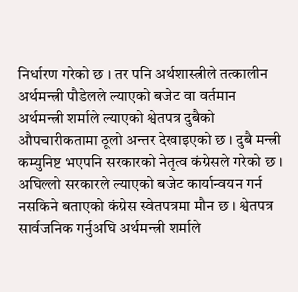निर्धारण गरेको छ । तर पनि अर्थशास्त्रीले तत्कालीन अर्थमन्त्री पौडेलले ल्याएको बजेट वा वर्तमान अर्थमन्त्री शर्माले ल्याएको श्वेतपत्र दुबैको औपचारीकतामा ठूलो अन्तर देखाइएको छ । दुबै मन्त्री कम्युनिष्ट भएपनि सरकारको नेतृत्व कंग्रेसले गरेको छ ।
अघिल्लो सरकारले ल्याएको बजेट कार्यान्वयन गर्न नसकिने बताएको कंग्रेस स्वेतपत्रमा मौन छ । श्वेतपत्र सार्वजनिक गर्नुअघि अर्थमन्त्री शर्माले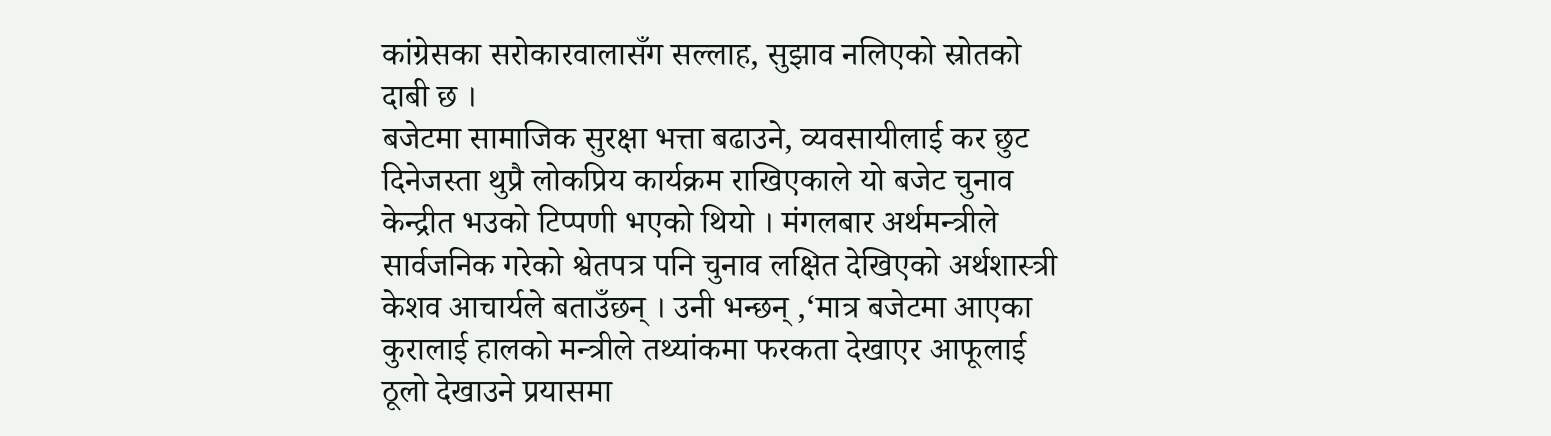कांग्रेसका सरोकारवालासँग सल्लाह, सुझाव नलिएको स्रोतको दाबी छ ।
बजेटमा सामाजिक सुरक्षा भत्ता बढाउने, व्यवसायीलाई कर छुट दिनेजस्ता थुप्रै लोकप्रिय कार्यक्रम राखिएकाले यो बजेट चुनाव केन्द्रीत भउको टिप्पणी भएको थियो । मंगलबार अर्थमन्त्रीले सार्वजनिक गरेको श्वेतपत्र पनि चुनाव लक्षित देखिएको अर्थशास्त्री केशव आचार्यले बताउँछन् । उनी भन्छन् ,‘मात्र बजेटमा आएका कुरालाई हालको मन्त्रीले तथ्यांकमा फरकता देखाएर आफूलाई ठूलो देखाउने प्रयासमा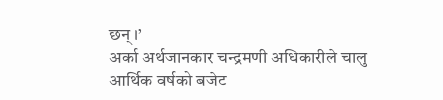छन् ।’
अर्का अर्थजानकार चन्द्रमणी अधिकारीले चालु आर्थिक वर्षको बजेट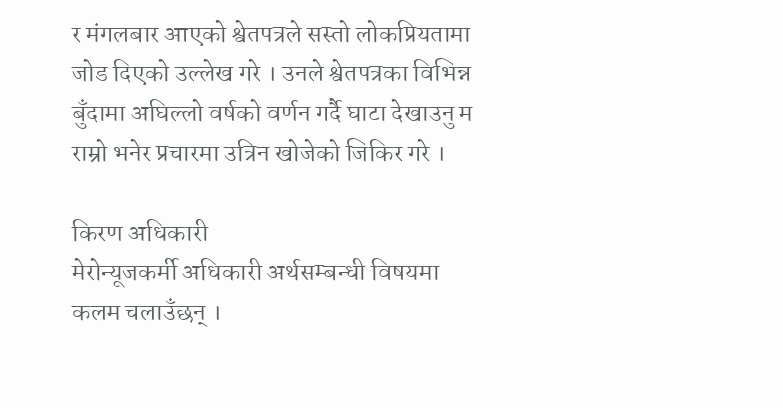र मंगलबार आएको श्वेतपत्रले सस्तो लोकप्रियतामा जोड दिएको उल्लेख गरे । उनले श्वेतपत्रका विभिन्न बुँदामा अघिल्लो वर्षको वर्णन गर्दै घाटा देखाउनु म राम्रो भनेर प्रचारमा उत्रिन खोजेको जिकिर गरे ।

किरण अधिकारी
मेरोन्यूजकर्मी अधिकारी अर्थसम्बन्धी विषयमा कलम चलाउँछन् ।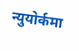न्युयोर्कमा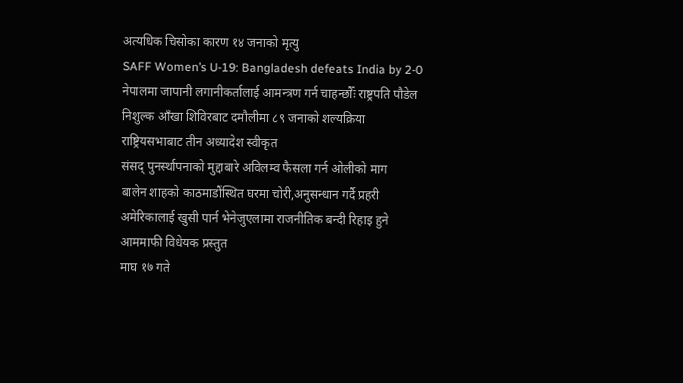अत्यधिक चिसोका कारण १४ जनाको मृत्यु
SAFF Women’s U-19: Bangladesh defeats India by 2-0
नेपालमा जापानी लगानीकर्तालाई आमन्त्रण गर्न चाहन्छौँः राष्ट्रपति पौडेल
निशुल्क आँखा शिविरबाट दमौलीमा ८९ जनाको शल्यक्रिया
राष्ट्रियसभाबाट तीन अध्यादेश स्वीकृत
संसद् पुनर्स्थापनाको मुद्दाबारे अविलम्व फैसला गर्न ओलीको माग
बालेन शाहको काठमाडौंस्थित घरमा चोरी,अनुसन्धान गर्दै प्रहरी
अमेरिकालाई खुसी पार्न भेनेजुएलामा राजनीतिक बन्दी रिहाइ हुने आममाफी विधेयक प्रस्तुत
माघ १७ गते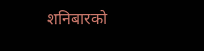शनिबारको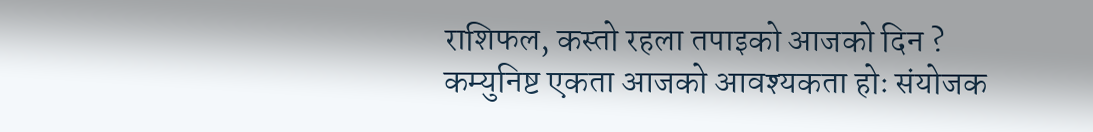राशिफल, कस्तो रहला तपाइको आजको दिन ?
कम्युनिष्ट एकता आजको आवश्यकता होः संयोजक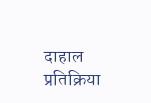दाहाल
प्रतिक्रिया